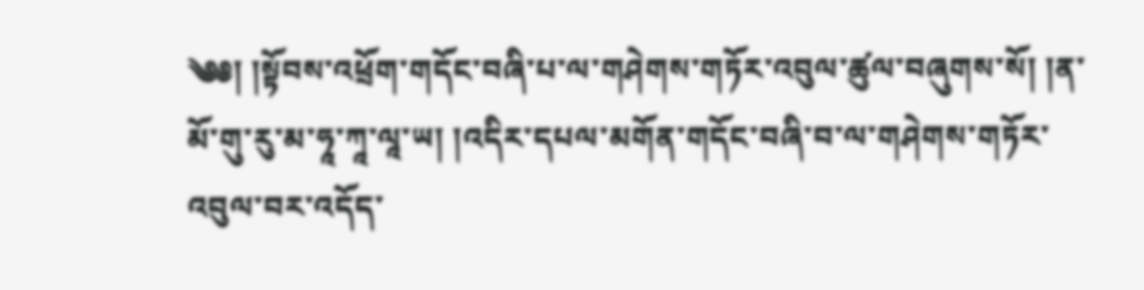༄༅། །སྟོབས་འཕྲོག་གདོང་བཞི་པ་ལ་གཤེགས་གཏོར་འབུལ་ཚུལ་བཞུགས་སོ། །ན་མོ་གུ་རུ་མ་ཧཱ་ཀཱ་ལཱ་ཡ། །འདིར་དཔལ་མགོན་གདོང་བཞི་བ་ལ་གཤེགས་གཏོར་འབུལ་བར་འདོད་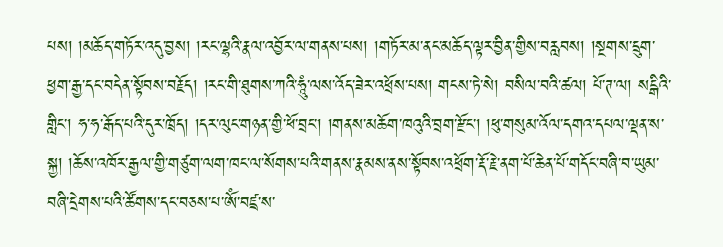པས། །མཆོད་གཏོར་འདུ་བྱས། །རང་ལྷའི་རྣལ་འབྱོར་ལ་གནས་པས། །གཏོར་མ་ནང་མཆོད་ལྟར་བྱིན་གྱིས་བརླབས། །སྔགས་དྲུག་ཕྱག་རྒྱ་དང་བདེན་སྟོབས་བརྗོད། །རང་གི་ཐུགས་ཀའི་ཧཱུཾ་ལས་འོད་ཟེར་འཕྲོས་པས། གངས་ཏེ་སེ། བསིལ་བའི་ཚལ། པོ་ཊ་ལ། སངྒིའི་གླིང་། ཧ་ཧ་རྒོད་པའི་དུར་ཁྲོད། །དར་ལུང་གཉན་གྱི་ཕོ་བྲང་། །གནས་མཆོག་ཁའུའི་བྲག་རྫོང་། །ཕུ་གསུམ་འོལ་དགའ་དཔལ་ལྡན་ས་སྐྱ། །ཆོས་འཁོར་རྒྱལ་གྱི་གཙུག་ལག་ཁང་ལ་སོགས་པའི་གནས་རྣམས་ནས་སྟོབས་འཕྲོག་རྡོ་རྗེ་ནག་པོ་ཆེན་པོ་གདོང་བཞི་བ་ཡུམ་བཞི་དྲེགས་པའི་ཚོགས་དང་བཅས་པ་ཨོཾ་བཛྲ་ས་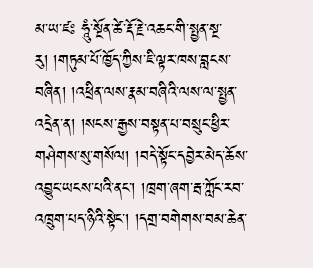མ་ཡ་ཛཿ ཧཱུཾ་སྔོན་ཚེ་རྡོ་རྗེ་འཆང་གི་སྤྱན་སྔ་རུ། །གཏུམ་པོ་ཁྱོད་ཀྱིས་ཇི་ལྟར་ཁས་བླངས་བཞིན། །འཕྲིན་ལས་རྣམ་བཞིའི་ལས་ལ་སྤྱན་འདྲེན་ན། །སངས་རྒྱས་བསྟན་པ་བསྲུང་ཕྱིར་གཤེགས་སུ་གསོལ། །བདེ་སྟོང་དབྱེར་མེད་ཆོས་འབྱུང་ཡངས་པའི་ནང་། །ཁྲག་ཞག་རྦ་ཀློང་རབ་འཁྲུག་པད་ཉིའི་སྟེང་། །དགྲ་བགེགས་བམ་ཆེན་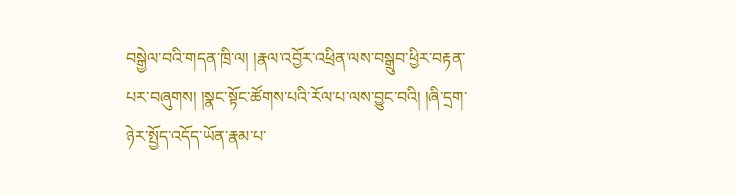བསྒྱེལ་བའི་གདན་ཁྲི་ལ། །རྣལ་འབྱོར་འཕྲིན་ལས་བསྒྲུབ་ཕྱིར་བརྟན་པར་བཞུགས། །སྣང་སྟོང་ཚོགས་པའི་རོལ་པ་ལས་བྱུང་བའི། །ཞི་དྲག་ཉེར་སྤྱོད་འདོད་ཡོན་རྣམ་པ་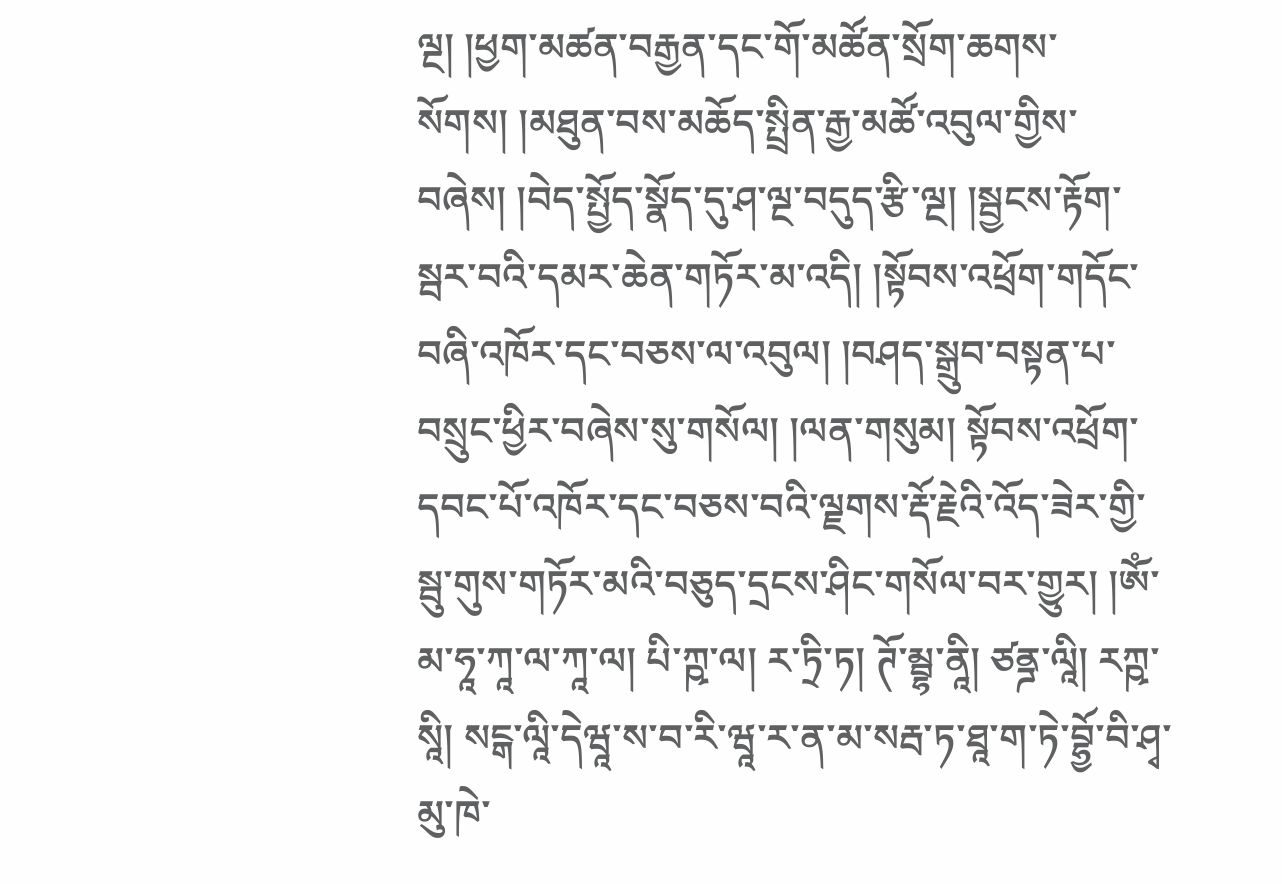ལྔ། །ཕྱག་མཚན་བརྒྱན་དང་གོ་མཚོན་སྲོག་ཆགས་སོགས། །མཐུན་བས་མཆོད་སྤྲིན་རྒྱ་མཚོ་འབུལ་གྱིས་བཞེས། །བེད་སྤྱོད་སྣོད་དུ་ཤ་ལྔ་བདུད་རྩི་ལྔ། །སྦྱངས་རྟོག་སྦར་བའི་དམར་ཆེན་གཏོར་མ་འདི། །སྟོབས་འཕྲོག་གདོང་བཞི་འཁོར་དང་བཅས་ལ་འབུལ། །བཤད་སྒྲུབ་བསྟན་པ་བསྲུང་ཕྱིར་བཞེས་སུ་གསོལ། །ལན་གསུམ། སྟོབས་འཕྲོག་དབང་པོ་འཁོར་དང་བཅས་བའི་ལྗགས་རྡོ་རྗེའི་འོད་ཟེར་གྱི་སྦུ་གུས་གཏོར་མའི་བཅུད་དྲངས་ཤིང་གསོལ་བར་གྱུར། །ཨོཾ་མ་ཧཱ་ཀཱ་ལ་ཀཱ་ལ། པི་ཀྵ་ལ། ར་ཏྲི་ཏ། ཊོ་མྦྷ་ནཱི། ཙནྜ་ལཱི། རཀྵ་སཱི། སངྒ་ལཱི་དེཝཱ་ས་བ་རི་ཝཱ་ར་ན་མ་སརྦ་ཏ་ཐཱ་ག་ཏེ་བྷྱོ་བི་ཤྭ་མུ་ཁེ་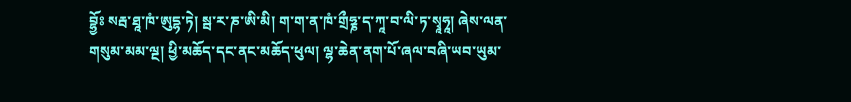བྷྱོཿ སརྦ་ཐཱ་ཁཾ་ཨུདྷ་ཏེ། སྦ་ར་ཎ་ཨི་མི། ག་ག་ན་ཁཾ་གྲྀཧྞ་ད་ཀཱ་བ་ལི་ཏ་སྭཱཧཱ། ཞེས་ལན་གསུམ་མམ་ལྔ། ཕྱི་མཆོད་དང་ནང་མཆོད་ཕུལ། ལྷ་ཆེན་ནག་པོ་ཞལ་བཞི་ཡབ་ཡུམ་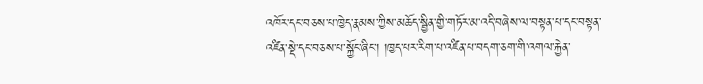འཁོར་དང་བཅས་པ་ཁྱེད་རྣམས་ཀྱིས་མཆོད་སྦྱིན་གྱི་གཏོར་མ་འདི་བཞེས་ལ་བསྟན་པ་དང་བསྟན་འཛིན་སྡེ་དང་བཅས་པ་སྐྱོང་ཞིང་། །ཁྱད་པར་རིག་པ་འཛིན་པ་བདག་ཅག་གི་འགལ་རྐྱེན་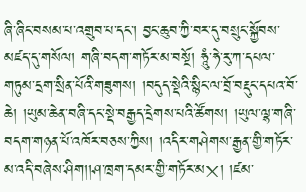ཞི་ཞིང་བསམ་པ་འགྲུབ་པ་དང་། བྱང་ཆུབ་ཀྱི་བར་དུ་བསྲུང་སྐྱོབས་མཛད་དུ་གསོལ། གཞི་བདག་གཏོར་མ་བསྔོ། ཧཱུཾ་ཧེ་རུ་ཀ་དཔལ་གཏུམ་དྲག་སྲིན་པོའི་གཟུགས། །བདུད་སྡེའི་སྙིང་ལ་བྲོ་བརྡུང་དཔའ་བོ་ཆེ། །ཡུམ་ཆེན་བཞི་དང་སྡེ་བརྒྱད་དྲེགས་པའི་ཚོགས། །ཡུལ་ལྷ་གཞི་བདག་གཉན་པོ་འཁོར་བཅས་ཀྱིས། །འདིར་གཤེགས་རྒྱན་གྱི་གཏོར་མ་འདི་བཞེས་ཤིག།།ཤ་ཁྲག་དམར་གྱི་གཏོར་མ྾། །ཛམ་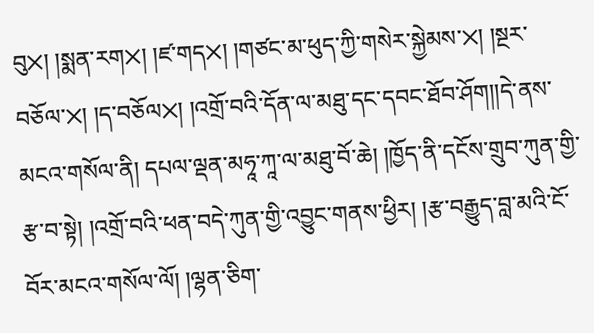བུ྾། །སྨན་རག྾། །ཛ་གད྾། །གཙང་མ་ཕུད་ཀྱི་གསེར་སྐྱེམས་྾། །སྔར་བཅོལ་྾། །ད་བཅོལ྾། །འགྲོ་བའི་དོན་ལ་མཐུ་དང་དབང་ཐོབ་ཤོག།།དེ་ནས་མངའ་གསོལ་ནི། དཔལ་ལྡན་མཧཱ་ཀཱ་ལ་མཐུ་བོ་ཆེ། །ཁྱོད་ནི་དངོས་གྲུབ་ཀུན་གྱི་རྩ་བ་སྟེ། །འགྲོ་བའི་ཕན་བདེ་ཀུན་གྱི་འབྱུང་གནས་ཕྱིར། །རྩ་བརྒྱུད་བླ་མའི་ངོ་བོར་མངའ་གསོལ་ལོ། །ལྷན་ཅིག་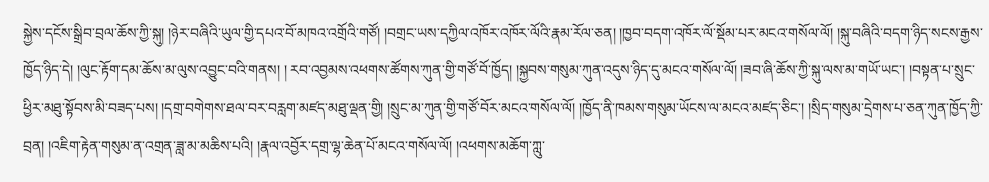སྐྱེས་དངོས་སྒྲིབ་བྲལ་ཆོས་ཀྱི་སྐུ། །ཉེར་བཞིའི་ཡུལ་གྱི་དཔའ་བོ་མཁའ་འགྲོའི་གཙོ། །བགྲང་ཡས་དཀྱིལ་འཁོར་འཁོར་ལོའི་རྣམ་རོལ་ཅན། །ཁྱབ་བདག་འཁོར་ལོ་སྡོམ་པར་མངའ་གསོལ་ལོ། །སྐུ་བཞིའི་བདག་ཉིད་སངས་རྒྱས་ཁྱོད་ཉིད་དེ། །ལུང་རྟོག་དམ་ཆོས་མ་ལུས་འབྱུང་བའི་གནས། ། རབ་འབྱམས་འཕགས་ཚོགས་ཀུན་གྱི་གཙོ་བོ་ཁྱོད། །སྐྱབས་གསུམ་ཀུན་འདུས་ཉིད་དུ་མངའ་གསོལ་ལོ། །ཟབ་ཞི་ཆོས་ཀྱི་སྐུ་ལས་མ་གཡོ་ཡང་། །བསྟན་པ་སྲུང་ཕྱིར་མཐུ་སྟོབས་མི་བཟད་པས། །དགྲ་བགེགས་ཐལ་བར་བརླག་མཛད་མཐུ་ལྡན་གྱི། །སྲུང་མ་ཀུན་གྱི་གཙོ་བོར་མངའ་གསོལ་ལོ། །ཁྱོད་ནི་ཁམས་གསུམ་ཡོངས་ལ་མངའ་མཛད་ཅིང་། །སྲིད་གསུམ་དྲེགས་པ་ཅན་ཀུན་ཁྱོད་ཀྱི་བྲན། །འཇིག་རྟེན་གསུམ་ན་འགྲན་ཟླ་མ་མཆིས་པའི། །རྣལ་འབྱོར་དགྲ་ལྷ་ཆེན་པོ་མངའ་གསོལ་ལོ། །འཕགས་མཆོག་ཀླུ་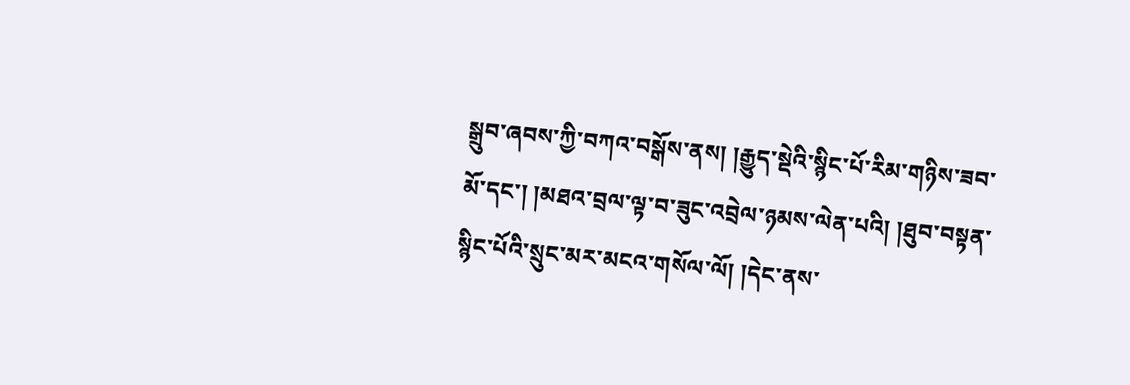སྒྲུབ་ཞབས་ཀྱི་བཀའ་བསྒོས་ནས། །རྒྱུད་སྡེའི་སྙིང་པོ་རིམ་གཉིས་ཟབ་མོ་དང་། །མཐའ་བྲལ་ལྟ་བ་ཟུང་འབྲེལ་ཉམས་ལེན་པའི། །ཐུབ་བསྟན་སྙིང་པོའི་སྲུང་མར་མངའ་གསོལ་ལོ། །དེང་ནས་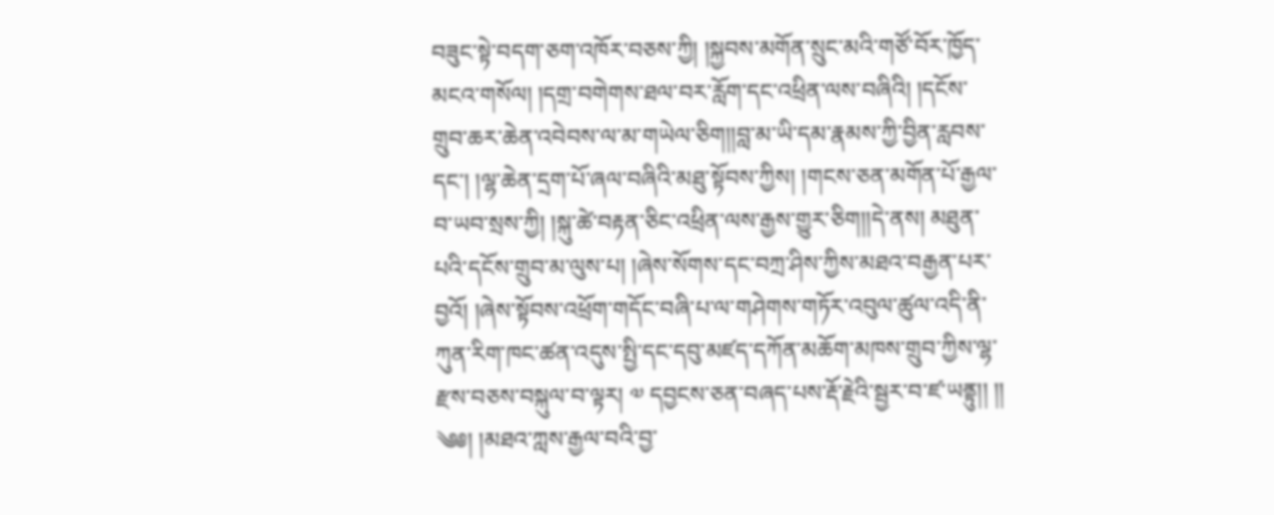བཟུང་སྟེ་བདག་ཅག་འཁོར་བཅས་ཀྱི། །སྐྱབས་མགོན་སྲུང་མའི་གཙོ་བོར་ཁྱོད་མངའ་གསོལ། །དགྲ་བགེགས་ཐལ་བར་རློག་དང་འཕྲིན་ལས་བཞིའི། །དངོས་གྲུབ་ཆར་ཆེན་འབེབས་ལ་མ་གཡེལ་ཅིག།།བླ་མ་ཡི་དམ་རྣམས་ཀྱི་བྱིན་རླབས་དང་། །ལྷ་ཆེན་དྲག་པོ་ཞལ་བཞིའི་མཐུ་སྟོབས་ཀྱིས། །གངས་ཅན་མགོན་པོ་རྒྱལ་བ་ཡབ་སྲས་ཀྱི། །སྐུ་ཚེ་བརྟན་ཅིང་འཕྲིན་ལས་རྒྱས་གྱུར་ཅིག།།དེ་ནས། མཐུན་པའི་དངོས་གྲུབ་མ་ལུས་པ། །ཞེས་སོགས་དང་བཀྲ་ཤིས་ཀྱིས་མཐའ་བརྒྱན་པར་བྱའོ། །ཞེས་སྟོབས་འཕྲོག་གདོང་བཞི་པ་ལ་གཤེགས་གཏོར་འབུལ་ཚུལ་འདི་ནི་ཀུན་རིག་ཁང་ཚན་འདུས་སྤྱི་དང་དབུ་མཛད་དཀོན་མཆོག་མཁས་གྲུབ་ཀྱིས་ལྷ་རྫས་བཅས་བསྐུལ་བ་ལྟར། ༧ དབྱངས་ཅན་བཞད་པས་རྡོ་རྗེའི་སྦྱར་བ་ཛ་ཡནྟུ།། །།
༄༅། །མཐའ་ཀླས་རྒྱལ་བའི་བྱ་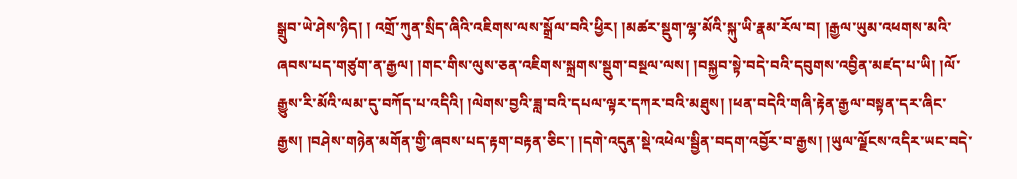སྒྲུབ་ཡེ་ཤེས་ཉིད། ། འགྲོ་ཀུན་སྲིད་ཞིའི་འཇིགས་ལས་སྒྲོལ་བའི་ཕྱིར། །མཚར་སྡུག་ལྷ་མོའི་སྐུ་ཡི་རྣམ་རོལ་བ། །རྒྱལ་ཡུམ་འཕགས་མའི་ཞབས་པད་གཙུག་ན་རྒྱལ། །གང་གིས་ལུས་ཅན་འཇིགས་སྐྲགས་སྡུག་བསྔལ་ལས། །བསྐྱབ་སྟེ་བདེ་བའི་དབུགས་འབྱིན་མཛད་པ་ཡི། །ལོ་རྒྱུས་རི་མོའི་ལམ་དུ་བཀོད་པ་འདིའི། །ལེགས་བྱའི་ཟླ་བའི་དཔལ་ལྟར་དཀར་བའི་མཐུས། །ཕན་བདེའི་གཞི་རྟེན་རྒྱལ་བསྟན་དར་ཞིང་རྒྱས། །བཤེས་གཉེན་མགོན་གྱི་ཞབས་པད་རྟག་བརྟན་ཅིང་། །དགེ་འདུན་སྡེ་འཕེལ་སྦྱིན་བདག་འབྱོར་བ་རྒྱས། །ཡུལ་ལྗོངས་འདིར་ཡང་བདེ་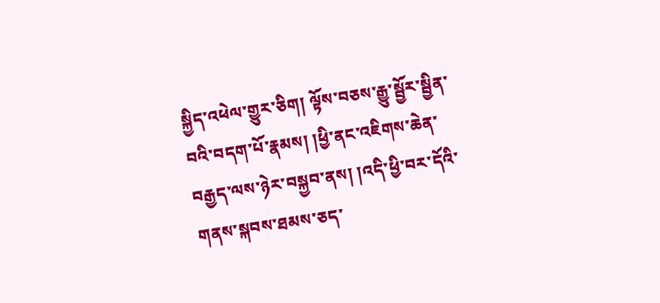སྐྱིད་འཕེལ་གྱུར་ཅིག། ལྟོས་བཅས་རྒྱུ་སྦྱོར་སྦྱིན་བའི་བདག་པོ་རྣམས། །ཕྱི་ནང་འཇིགས་ཆེན་བརྒྱད་ལས་ཉེར་བསྐྱབ་ནས། །འདི་ཕྱི་བར་དོའི་གནས་སྐབས་ཐམས་ཅད་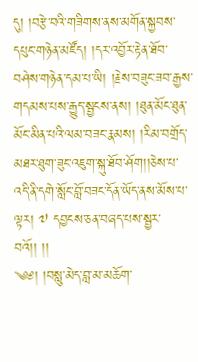དུ། །བརྩེ་བའི་གཟིགས་ནས་མགོན་སྐྱབས་དཔུང་གཉེན་མཛོད། །དར་འབྱོར་རྟེན་ཐོབ་བཤེས་གཉེན་དམ་པ་ཡི། །རྗེས་བཟུང་ཟབ་རྒྱས་གདམས་པས་རྒྱུད་སྦྱངས་ནས། །ཐུན་མོང་ཐུན་མོང་མིན་པའི་ལམ་བཟང་རྣམས། །རིམ་བགྲོད་མཐར་ཐུག་ཟུང་འཇུག་སྐུ་ཐོབ་ཤོག།།ཅེས་པ་འདི་ནི་དགེ་སློང་བློ་བཟང་དོན་ཡོད་ནས་མོས་པ་ལྟར། ༧ དབྱངས་ཅན་བཞད་པས་སྦྱར་བའོ།། །།
༄༅། །བསླུ་མེད་བླ་མ་མཆོག་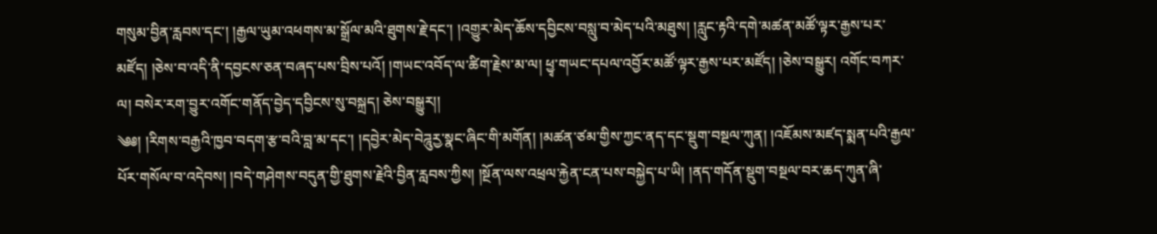གསུམ་བྱིན་རླབས་དང་། །རྒྱལ་ཡུམ་འཕགས་མ་སྒྲོལ་མའི་ཐུགས་རྗེ་དང་། །འགྱུར་མེད་ཆོས་དབྱིངས་བསླུ་བ་མེད་པའི་མཐུས། །རླུང་རྟའི་དགེ་མཚན་མཚོ་ལྟར་རྒྱས་པར་མཛོད། །ཅེས་བ་འདི་ནི་དབྱངས་ཅན་བཞད་པས་བྲིས་པའོ། །གཡང་འབོད་ལ་ཚིག་རྗེས་མ་ལ། ཕྱྭ་གཡང་དཔལ་འབྱོར་མཚོ་ལྟར་རྒྱས་པར་མཛོད། །ཅེས་བསྒྱུར། འགོང་བཀར་ལ། བསེར་རག་བྱུར་འགོང་གནོད་བྱེད་དབྱིངས་སུ་བསྐྲད། ཅེས་བསྒྱུར།།
༄༅། །རིགས་བརྒྱའི་ཁྱབ་བདག་རྩ་བའི་བླ་མ་དང་། །དབྱེར་མེད་བེཌཱུརྱ་སྣང་ཞིང་གི་མགོན། །མཚན་ཙམ་གྱིས་ཀྱང་ནད་དང་སྡུག་བསྔལ་ཀུན། །འཇོམས་མཛད་སྨན་པའི་རྒྱལ་པོར་གསོལ་བ་འདེབས། །བདེ་གཤེགས་བདུན་གྱི་ཐུགས་རྗེའི་བྱིན་རླབས་ཀྱིས། །སྔོན་ལས་འཕྲལ་རྐྱེན་ངན་པས་བསྐྱེད་པ་ཡི། །ནད་གདོན་སྡུག་བསྔལ་བར་ཆད་ཀུན་ཞི་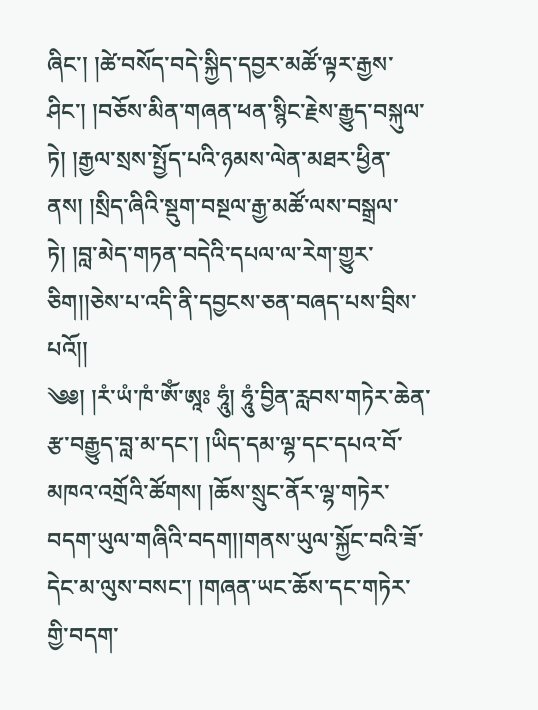ཞིང་། །ཚེ་བསོད་བདེ་སྐྱིད་དབྱར་མཚོ་ལྟར་རྒྱས་ཤིང་། །བཅོས་མིན་གཞན་ཕན་སྙིང་རྗེས་རྒྱུད་བསྐུལ་ཏེ། །རྒྱལ་སྲས་སྤྱོད་པའི་ཉམས་ལེན་མཐར་ཕྱིན་ནས། །སྲིད་ཞིའི་སྡུག་བསྔལ་རྒྱ་མཚོ་ལས་བསྒྲལ་ཏེ། །བླ་མེད་གཏན་བདེའི་དཔལ་ལ་རེག་གྱུར་ཅིག།།ཅེས་པ་འདི་ནི་དབྱངས་ཅན་བཞད་པས་བྲིས་པའོ།།
༄༅། །རཾ་ཡཾ་ཁཾ་ཨོཾ་ཨཱཿ ཧཱུཾ། ཧཱུཾ་བྱིན་རླབས་གཏེར་ཆེན་རྩ་བརྒྱུད་བླ་མ་དང་། །ཡིད་དམ་ལྷ་དང་དཔའ་བོ་མཁའ་འགྲོའི་ཚོགས། །ཆོས་སྲུང་ནོར་ལྷ་གཏེར་བདག་ཡུལ་གཞིའི་བདག།།གནས་ཡུལ་སྐྱོང་བའི་ཟོ་དེང་མ་ལུས་བསང་། །གཞན་ཡང་ཆོས་དང་གཏེར་གྱི་བདག་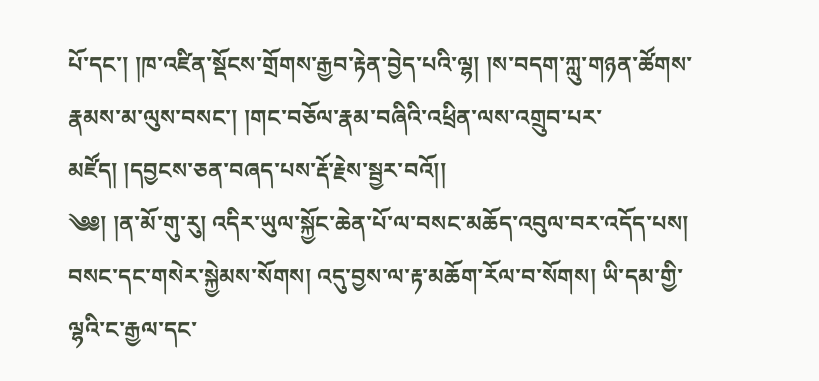པོ་དང་། །ཁ་འཛིན་སྡོངས་གྲོགས་རྒྱབ་རྟེན་བྱེད་པའི་ལྷ། །ས་བདག་ཀླུ་གཉན་ཚོགས་རྣམས་མ་ལུས་བསང་། །གང་བཅོལ་རྣམ་བཞིའི་འཕྲིན་ལས་འགྲུབ་པར་མཛོད། །དབྱངས་ཅན་བཞད་པས་རྡོ་རྗེས་སྦྱར་བའོ།།
༄༅། །ན་མོ་གུ་རུ། འདིར་ཡུལ་སྐྱོང་ཆེན་པོ་ལ་བསང་མཆོད་འབུལ་བར་འདོད་པས། བསང་དང་གསེར་སྐྱེམས་སོགས། འདུ་བྱས་ལ་རྟ་མཆོག་རོལ་བ་སོགས། ཡི་དམ་གྱི་ལྷའི་ང་རྒྱལ་དང་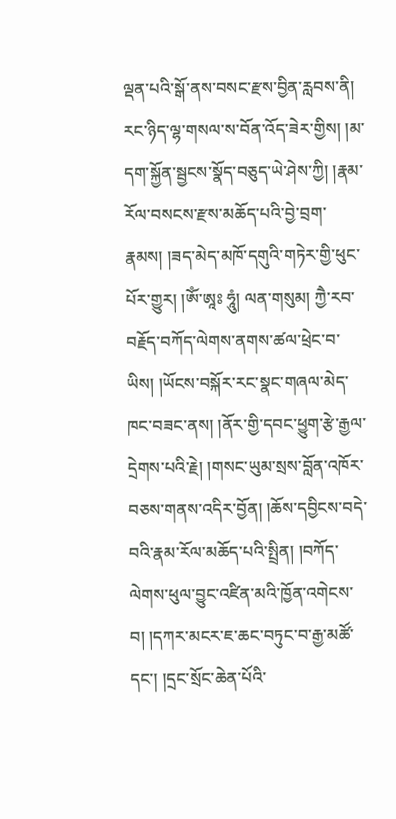ལྡན་པའི་སྒོ་ནས་བསང་རྫས་བྱིན་རླབས་ནི། རང་ཉིད་ལྷ་གསལ་ས་བོན་འོད་ཟེར་གྱིས། །མ་དག་སྐྱོན་སྦྱངས་སྣོད་བཅུད་ཡེ་ཤེས་ཀྱི། །རྣམ་རོལ་བསངས་རྫས་མཆོད་པའི་བྱེ་བྲག་རྣམས། །ཟད་མེད་མཁོ་དགུའི་གཏེར་གྱི་ཕུང་པོར་གྱུར། །ཨོཾ་ཨཱཿ ཧཱུཾ། ལན་གསུམ། ཀྱཻ་རབ་བརྗོད་བཀོད་ལེགས་ནགས་ཚལ་ཕྲེང་བ་ཡིས། །ཡོངས་བསྐོར་རང་སྣང་གཞལ་མེད་ཁང་བཟང་ནས། །ནོར་གྱི་དབང་ཕྱུག་རྩེ་རྒྱལ་དྲེགས་པའི་རྗེ། །གསང་ཡུམ་སྲས་བློན་འཁོར་བཅས་གནས་འདིར་བྱོན། །ཆོས་དབྱིངས་བདེ་བའི་རྣམ་རོལ་མཆོད་པའི་སྤྲིན། །བཀོད་ལེགས་ཕུལ་བྱུང་འཛིན་མའི་ཁྱོན་འགེངས་བ། །དཀར་མངར་ཇ་ཆང་བཏུང་བ་རྒྱ་མཚོ་དང་། །དྲང་སྲོང་ཆེན་པོའི་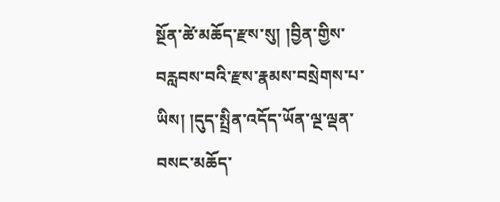སྔོན་ཚེ་མཆོད་རྫས་སུ། །བྱིན་གྱིས་བརླབས་བའི་རྫས་རྣམས་བསྲེགས་པ་ཡིས། །དུད་སྤྲིན་འདོད་ཡོན་ལྔ་ལྡན་བསང་མཆོད་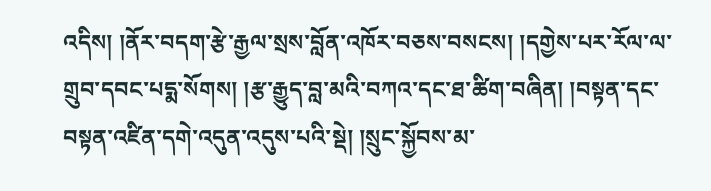འདིས། །ནོར་བདག་རྩེ་རྒྱལ་སྲས་བློན་འཁོར་བཅས་བསངས། །དགྱེས་པར་རོལ་ལ་གྲུབ་དབང་པདྨ་སོགས། །རྩ་རྒྱུད་བླ་མའི་བཀའ་དང་ཐ་ཚིག་བཞིན། །བསྟན་དང་བསྟན་འཛིན་དགེ་འདུན་འདུས་པའི་སྡེ། །སྲུང་སྐྱོབས་མ་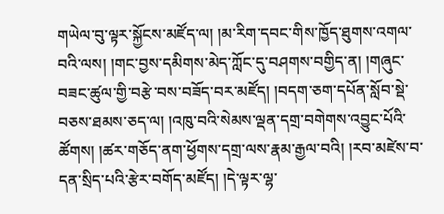གཡེལ་བུ་ལྟར་སྐྱོངས་མཛོད་ལ། །མ་རིག་དབང་གིས་ཁྱོད་ཐུགས་འགལ་བའི་ལས། །གང་བྱས་དམིགས་མེད་ཀློང་དུ་བཤགས་བགྱིད་ན། །གཞུང་བཟང་ཚུལ་གྱི་བརྩེ་བས་བཟོད་བར་མཛོད། །བདག་ཅག་དཔོན་སློབ་སྡེ་བཅས་ཐམས་ཅད་ལ། །འཁུ་བའི་སེམས་ལྡན་དགྲ་བགེགས་འབྱུང་པོའི་ཚོགས། །ཚར་གཅོད་ནག་ཕྱོགས་དགྲ་ལས་རྣམ་རྒྱལ་བའི། །རབ་མཛེས་བ་དན་སྲིད་པའི་རྩེར་བགོད་མཛོད། །དེ་ལྟར་ལྷ་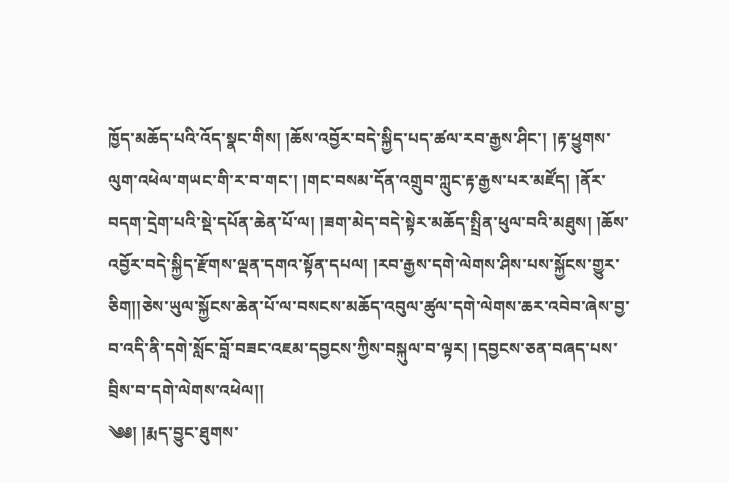ཁྱོད་མཆོད་པའི་འོད་སྣང་གིས། །ཆོས་འབྱོར་བདེ་སྐྱིད་པད་ཚལ་རབ་རྒྱས་ཤིང་། །རྟ་ཕྱུགས་ལུག་འཕེལ་གཡང་གི་ར་བ་གང་། །གང་བསམ་དོན་འགྲུབ་ཀླུང་རྟ་རྒྱས་པར་མཛོད། །ནོར་བདག་དྲེག་པའི་སྡེ་དཔོན་ཆེན་པོ་ལ། །ཟག་མེད་བདེ་སྟེར་མཆོད་སྤྲིན་ཕུལ་བའི་མཐུས། །ཆོས་འབྱོར་བདེ་སྐྱིད་རྫོགས་ལྡན་དགའ་སྟོན་དཔལ། །རབ་རྒྱས་དགེ་ལེགས་ཤིས་པས་སྐྱོངས་གྱུར་ཅིག།།ཅེས་ཡུལ་སྐྱོངས་ཆེན་པོ་ལ་བསངས་མཆོད་འབུལ་ཚུལ་དགེ་ལེགས་ཆར་འབེབ་ཞེས་བྱ་བ་འདི་ནི་དགེ་སློང་བློ་བཟང་འཇམ་དབྱངས་ཀྱིས་བསྐུལ་བ་ལྟར། །དབྱངས་ཅན་བཞད་པས་བྲིས་བ་དགེ་ལེགས་འཕེལ།།
༄༅། །རྨད་བྱུང་ཐུགས་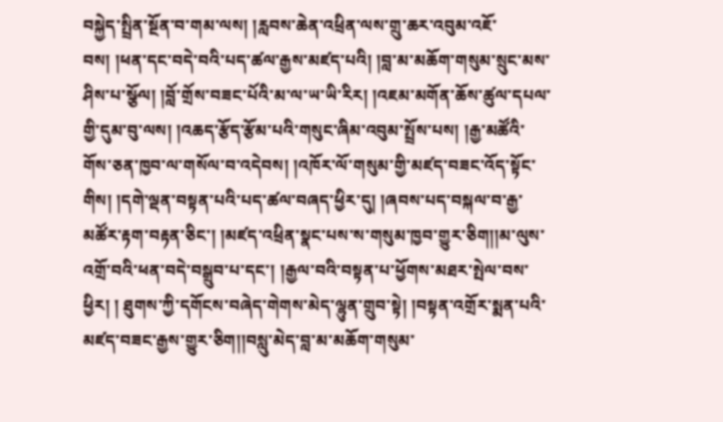བསྐྱེད་སྤྲིན་སྔོན་བ་གམ་ལས། །རླབས་ཆེན་འཕྲིན་ལས་གྲུ་ཆར་འབུམ་འཇོ་བས། །ཕན་དང་བདེ་བའི་པད་ཚལ་རྒྱས་མཛད་པའི། །བླ་མ་མཆོག་གསུམ་སྲུང་མས་ཤིས་པ་སྩོལ། །བློ་གྲོས་བཟང་པོའི་མ་ལ་ཡ་ཡི་རིར། །འཇམ་མགོན་ཆོས་ཚུལ་དཔལ་གྱི་དུམ་བུ་ལས། །འཆད་རྩོད་རྩོམ་པའི་གསུང་ཞིམ་འབུམ་སྤྲོས་པས། །རྒྱ་མཚོའི་གོས་ཅན་ཁྱབ་ལ་གསོལ་བ་འདེབས། །འཁོར་ལོ་གསུམ་གྱི་མཛད་བཟང་འོད་སྟོང་གིས། །དགེ་ལྡན་བསྟན་པའི་པད་ཚལ་བཞད་ཕྱིར་དུ། །ཞབས་པད་བསྐལ་བ་རྒྱ་མཚོར་རྟག་བརྟན་ཅིང་། །མཛད་འཕྲིན་སྣང་པས་ས་གསུམ་ཁྱབ་གྱུར་ཅིག།།མ་ལུས་འགྲོ་བའི་ཕན་བདེ་བསྒྲུབ་པ་དང་། །རྒྱལ་བའི་བསྟན་པ་ཕྱོགས་མཐར་སྤེལ་བས་ཕྱིར། ། ཐུགས་ཀྱི་དགོངས་བཞེད་གེགས་མེད་ལྷུན་གྲུབ་སྟེ། །བསྟན་འགྲོར་སྨན་པའི་མཛད་བཟང་རྒྱས་གྱུར་ཅིག།།བསླུ་མེད་བླ་མ་མཆོག་གསུམ་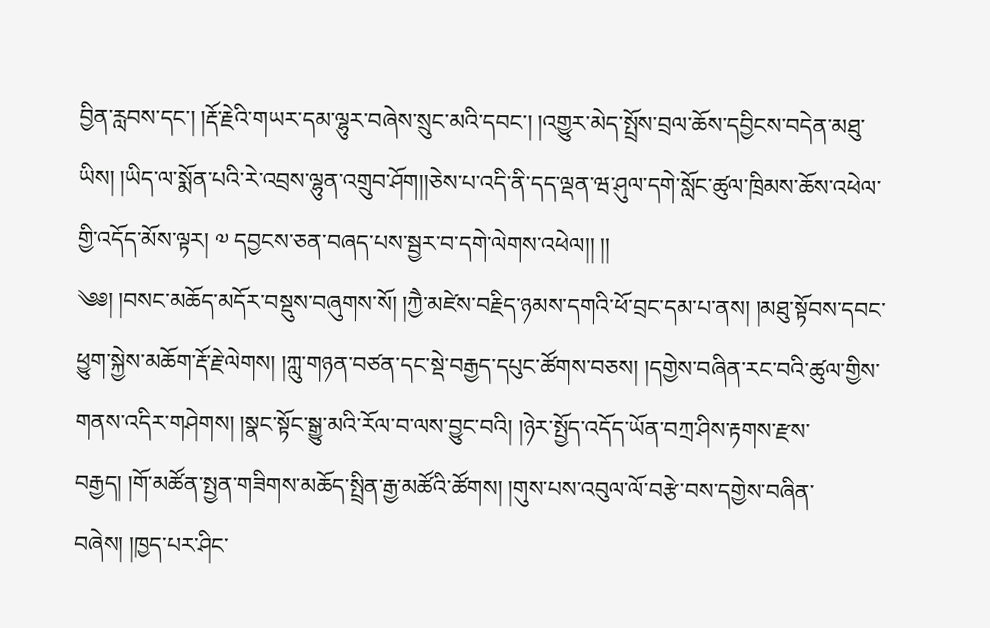བྱིན་རླབས་དང་། །རྡོ་རྗེའི་གཡར་དམ་ལྷུར་བཞེས་སྲུང་མའི་དབང་། །འགྱུར་མེད་སྤྲོས་བྲལ་ཆོས་དབྱིངས་བདེན་མཐུ་ཡིས། །ཡིད་ལ་སྨོན་པའི་རེ་འབྲས་ལྷུན་འགྲུབ་ཤོག།།ཅེས་པ་འདི་ནི་དད་ལྡན་ཝ་ཤུལ་དགེ་སློང་ཚུལ་ཁྲིམས་ཆོས་འཕེལ་གྱི་འདོད་མོས་ལྟར། ༧ དབྱངས་ཅན་བཞད་པས་སྦྱར་བ་དགེ་ལེགས་འཕེལ།། །།
༄༅། །བསང་མཆོད་མདོར་བསྡུས་བཞུགས་སོ། །ཀྱཻ་མཛེས་བརྗིད་ཉམས་དགའི་ཕོ་བྲང་དམ་པ་ནས། །མཐུ་སྟོབས་དབང་ཕྱུག་སྐྱེས་མཆོག་རྡོ་རྗེ་ལེགས། །ཀླུ་གཉན་བཙན་དང་སྡེ་བརྒྱད་དཔུང་ཚོགས་བཅས། །དགྱེས་བཞིན་རང་བའི་ཚུལ་གྱིས་གནས་འདིར་གཤེགས། །སྣང་སྟོང་སྒྱུ་མའི་རོལ་བ་ལས་བྱུང་བའི། །ཉེར་སྤྱོད་འདོད་ཡོན་བཀྲ་ཤིས་རྟགས་རྫས་བརྒྱད། །གོ་མཚོན་སྤྱན་གཟིགས་མཆོད་སྤྲིན་རྒྱ་མཚོའི་ཚོགས། །གུས་པས་འབུལ་ལོ་བརྩེ་བས་དགྱེས་བཞིན་བཞེས། །ཁྱད་པར་ཤིང་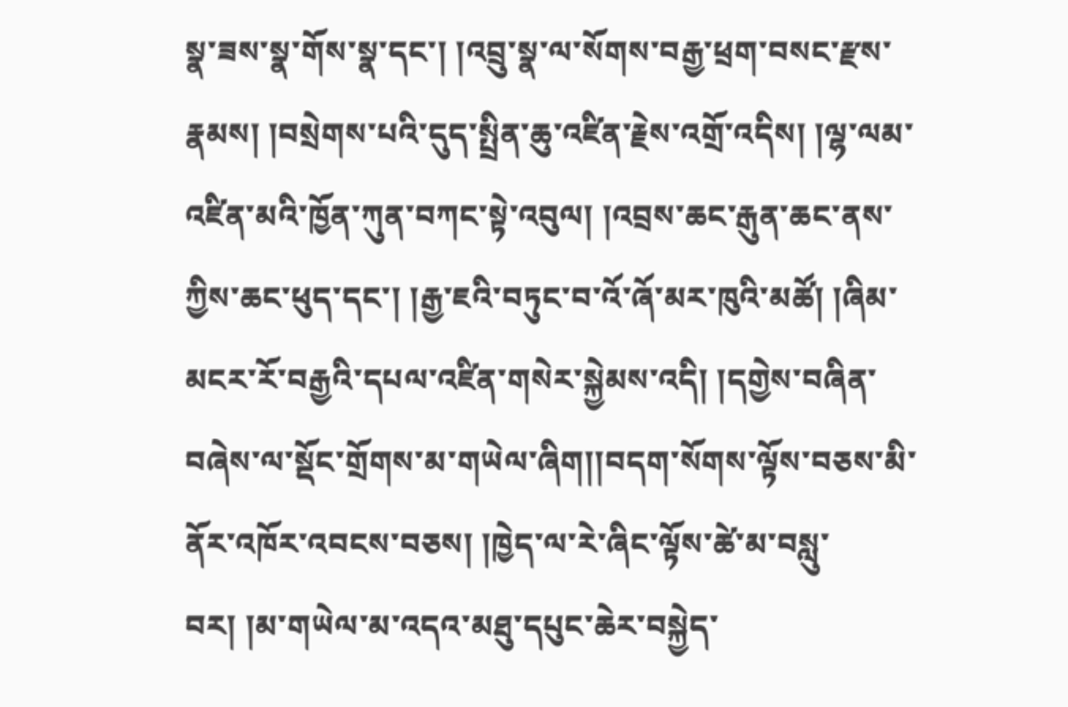སྣ་ཟས་སྣ་གོས་སྣ་དང་། །འབྲུ་སྣ་ལ་སོགས་བརྒྱ་ཕྲག་བསང་རྫས་རྣམས། །བསྲེགས་པའི་དུད་སྤྲིན་ཆུ་འཛིན་རྗེས་འགྲོ་འདིས། །ལྷ་ལམ་འཛིན་མའི་ཁྱོན་ཀུན་བཀང་སྟེ་འབུལ། །འབྲས་ཆང་རྒུན་ཆང་ནས་ཀྱིས་ཆང་ཕུད་དང་། །རྒྱ་ཇའི་བཏུང་བ་འོ་ཞོ་མར་ཁུའི་མཚོ། །ཞིམ་མངར་རོ་བརྒྱའི་དཔལ་འཛིན་གསེར་སྐྱེམས་འདི། །དགྱེས་བཞིན་བཞེས་ལ་སྡོང་གྲོགས་མ་གཡེལ་ཞིག།།བདག་སོགས་ལྟོས་བཅས་མི་ནོར་འཁོར་འབངས་བཅས། །ཁྱེད་ལ་རེ་ཞིང་ལྟོས་ཚེ་མ་བསླུ་བར། །མ་གཡེལ་མ་འདའ་མཐུ་དཔུང་ཆེར་བསྐྱེད་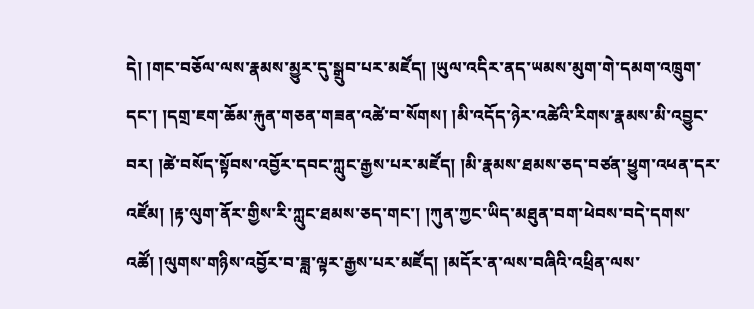དེ། །གང་བཅོལ་ལས་རྣམས་མྱུར་དུ་སྒྲུབ་པར་མཛོད། །ཡུལ་འདིར་ནད་ཡམས་མུག་གེ་དམག་འཁྲུག་དང་། །དགྲ་ཇག་ཆོམ་རྐུན་གཅན་གཟན་འཚེ་བ་སོགས། །མི་འདོད་ཉེར་འཚེའི་རིགས་རྣམས་མི་འབྱུང་བར། །ཚེ་བསོད་སྟོབས་འབྱོར་དབང་ཀླུང་རྒྱས་པར་མཛོད། །མི་རྣམས་ཐམས་ཅད་བཙན་ཕྱུག་འཕན་དར་འཛོམ། །རྟ་ལུག་ནོར་གྱིས་རི་ཀླུང་ཐམས་ཅད་གང་། །ཀུན་ཀྱང་ཡིད་མཐུན་བག་ཕེབས་བདེ་དགས་འཚོ། །ལུགས་གཉིས་འབྱོར་བ་ཟླ་ལྟར་རྒྱས་པར་མཛོད། །མདོར་ན་ལས་བཞིའི་འཕྲིན་ལས་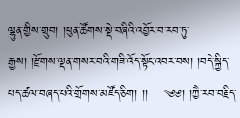ལྷུན་གྱིས་གྲུབ། །ཕུན་ཚོགས་སྡེ་བཞིའི་འབྱོར་བ་རབ་ཏུ་རྒྱས། །རྫོགས་ལྡན་གསར་བའི་གཟི་འོད་སྟོང་འབར་བས། །བདེ་སྐྱིད་པད་ཚལ་བཞད་པའི་གྲོགས་མཛོད་ཅིག། །།    ༄༅། །ཀྱཻ་རབ་བརྗིད་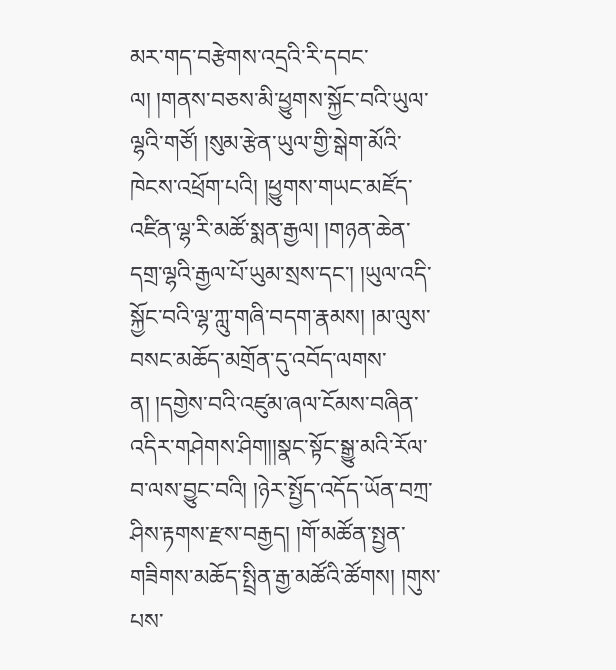མར་གད་བརྩེགས་འདྲའི་རི་དབང་ལ། །གནས་བཅས་མི་ཕྱུགས་སྐྱོང་བའི་ཡུལ་ལྷའི་གཙོ། །སུམ་རྩེན་ཡུལ་གྱི་སྒེག་མོའི་ཁེངས་འཕྲོག་པའི། །ཕྱུགས་གཡང་མཛོད་འཛིན་ལྷ་རི་མཚོ་སྨན་རྒྱལ། །གཉན་ཆེན་དགྲ་ལྷའི་རྒྱལ་པོ་ཡུམ་སྲས་དང་། །ཡུལ་འདི་སྐྱོང་བའི་ལྷ་ཀླུ་གཞི་བདག་རྣམས། །མ་ལུས་བསང་མཆོད་མགྲོན་དུ་འབོད་ལགས་ན། །དགྱེས་བའི་འཛུམ་ཞལ་ངོམས་བཞིན་འདིར་གཤེགས་ཤིག།།སྣང་སྟོང་སྒྱུ་མའི་རོལ་བ་ལས་བྱུང་བའི། །ཉེར་སྤྱོད་འདོད་ཡོན་བཀྲ་ཤིས་རྟགས་རྫས་བརྒྱད། །གོ་མཚོན་སྤྱན་གཟིགས་མཆོད་སྤྲིན་རྒྱ་མཚོའི་ཚོགས། །གུས་པས་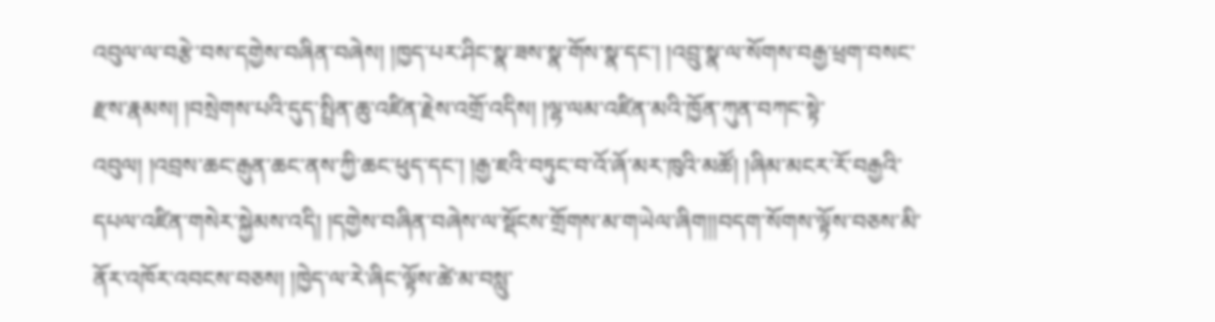འབུལ་ལ་བརྩེ་བས་དགྱེས་བཞིན་བཞེས། །ཁྱད་པར་ཤིང་སྣ་ཟས་སྣ་གོས་སྣ་དང་། །འབྲུ་སྣ་ལ་སོགས་བརྒྱ་ཕྲག་བསང་རྫས་རྣམས། །བསྲེགས་པའི་དུད་སྤྲིན་ཆུ་འཛིན་རྗེས་འགྲོ་འདིས། །ལྷ་ལམ་འཛིན་མའི་ཁྱོན་ཀུན་བཀང་སྟེ་འབུལ། །འབྲས་ཆང་རྒུན་ཆང་ནས་ཀྱི་ཆང་ཕུད་དང་། །རྒྱ་ཇའི་བཏུང་བ་འོ་ཞོ་མར་ཁུའི་མཚོ། །ཞིམ་མངར་རོ་བརྒྱའི་དཔལ་འཛིན་གསེར་སྐྱེམས་འདི། །དགྱེས་བཞིན་བཞེས་ལ་སྡོངས་གྲོགས་མ་གཡེལ་ཞིག།།བདག་སོགས་ལྟོས་བཅས་མི་ནོར་འཁོར་འབངས་བཅས། །ཁྱེད་ལ་རེ་ཞིང་ལྟོས་ཚེ་མ་བསླུ་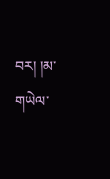བར། །མ་གཡེལ་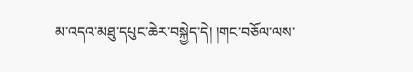མ་འདའ་མཐུ་དཔུང་ཆེར་བསྐྱེད་དེ། །གང་བཅོལ་ལས་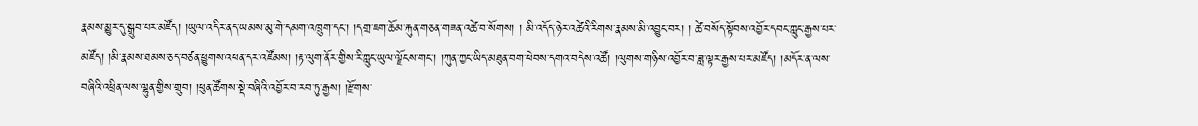རྣམས་མྱུར་དུ་སྒྲུབ་པར་མཛོད། །ཡུལ་འདིར་ནད་ཡམས་མུ་གེ་དམག་འཁྲུག་དང་། །དགྲ་ཇག་ཆོམ་རྐུན་གཅན་གཟན་འཚེ་བ་སོགས། ། མི་འདོད་ཉེར་འཚེའི་རིགས་རྣམས་མི་འབྱུང་བར། ། ཚེ་བསོད་སྟོབས་འབྱོར་དབང་ཀླུང་རྒྱས་པར་མཛོད། །མི་རྣམས་ཐམས་ཅད་བཙན་ཕྱུགས་འཕན་དར་འཛོམས། །རྟ་ལུག་ནོར་གྱིས་རི་ཀླུང་ཡུལ་ལྗོངས་གང་། །ཀུན་ཀྱང་ཡིད་མཐུན་བག་ཕེབས་དགའ་བདེས་འཚོ། །ལུགས་གཉིས་འབྱོར་བ་ཟླ་ལྟར་རྒྱས་པར་མཛོད། །མདོར་ན་ལས་བཞིའི་འཕྲིན་ལས་ལྷུན་གྱིས་གྲུབ། །ཕུན་ཚོགས་སྡེ་བཞིའི་འབྱོར་བ་རབ་ཏུ་རྒྱས། །རྫོགས་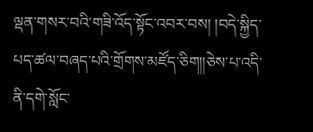ལྡན་གསར་བའི་གཟི་འོད་སྟོང་འབར་བས། །བདེ་སྐྱིད་པད་ཚལ་བཞད་པའི་གྲོགས་མཛོད་ཅིག།།ཅེས་པ་འདི་ནི་དགེ་སློང་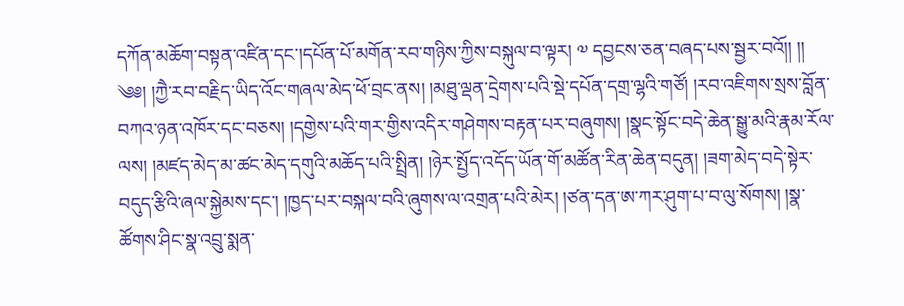དཀོན་མཆོག་བསྟན་འཛིན་དང་།དཔོན་པོ་མགོན་རབ་གཉིས་ཀྱིས་བསྐུལ་བ་ལྟར། ༧ དབྱངས་ཅན་བཞད་པས་སྦྱར་བའོ།། །།
༄༅། །ཀྱཻ་རབ་བརྗིད་ཡིད་འོང་གཞལ་མེད་ཕོ་བྲང་ནས། །མཐུ་ལྡན་དྲེགས་པའི་སྡེ་དཔོན་དགྲ་ལྷའི་གཙོ། །རབ་འཇིགས་སྲས་བློན་བཀའ་ཉན་འཁོར་དང་བཅས། །དགྱེས་པའི་གར་གྱིས་འདིར་གཤེགས་བརྟན་པར་བཞུགས། །སྣང་སྟོང་བདེ་ཆེན་སྒྱུ་མའི་རྣམ་རོལ་ལས། །མཛད་མེད་མ་ཚང་མེད་དགུའི་མཆོད་པའི་སྤྲིན། །ཉེར་སྤྱོད་འདོད་ཡོན་གོ་མཚོན་རིན་ཆེན་བདུན། །ཟག་མེད་བདེ་སྟེར་བདུད་རྩིའི་ཞལ་སྐྱེམས་དང་། །ཁྱད་པར་བསྐལ་བའི་ཞུགས་ལ་འགྲན་པའི་མེར། །ཙན་དན་ཨ་ཀར་ཤུག་པ་བ་ལུ་སོགས། །སྣ་ཚོགས་ཤིང་སྣ་འབྲུ་སྨན་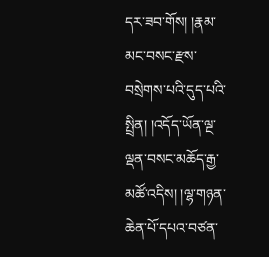དར་ཟབ་གོས། །རྣམ་མང་བསང་རྫས་བསྲེགས་པའི་དུད་པའི་སྤྲིན། །འདོད་ཡོན་ལྔ་ལྡན་བསང་མཆོད་རྒྱ་མཚོ་འདིས། །ལྷ་གཉན་ཆེན་པོ་དཔའ་བཙན་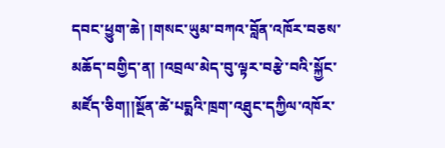དབང་ཕྱུག་ཆེ། །གསང་ཡུམ་བཀའ་བློན་འཁོར་བཅས་མཆོད་བགྱིད་ན། །འབྲལ་མེད་བུ་ལྟར་བརྩེ་བའི་སྐྱོང་མཛོད་ཅིག།།སྔོན་ཚེ་པདྨའི་ཁྲག་འཐུང་དཀྱིལ་འཁོར་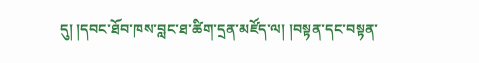དུ། །དབང་ཐོབ་ཁས་བླང་ཐ་ཚིག་དྲན་མཛོད་ལ། །བསྟན་དང་བསྟན་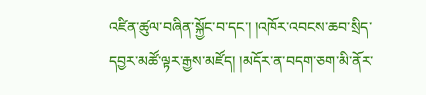འཛིན་ཚུལ་བཞིན་སྐྱོང་བ་དང་། །འཁོར་འབངས་ཆབ་སྲིད་དབྱར་མཚོ་ལྟར་རྒྱས་མཛོད། །མདོར་ན་བདག་ཅག་མི་ནོར་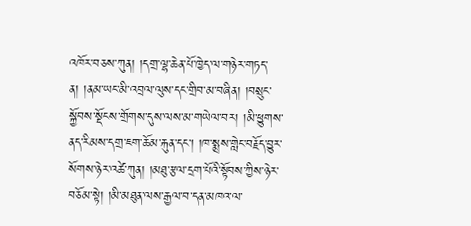འཁོར་བཅས་ཀུན། །དགྲ་ལྷ་ཆེན་པོ་ཁྱེད་ལ་གཉེར་གཏད་ན། །ནམ་ཡང་མི་འབྲལ་ལུས་དང་གྲིབ་མ་བཞིན། །བསྲུང་སྐྱོབས་སྡོངས་གྲོགས་དུས་ལས་མ་གཡེལ་བར། །མི་ཕྱུགས་ནད་རིམས་དགྲ་ཇག་ཆོམ་རྐུན་དང་། །ཁ་སྨྲས་གླེང་བརྗོད་བྱུར་སོགས་ཉེར་འཚེ་ཀུན། །མཐུ་རྩལ་དྲག་པོའི་སྟོབས་ཀྱིས་ཉེར་བཅོམ་སྟེ། །མི་མཐུན་ལས་རྒྱལ་བ་དན་མཁའ་ལ་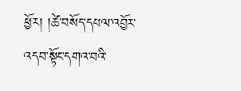ཕྱོར། །ཚེ་བསོད་དཔལ་འབྱོར་འདབ་སྟོང་དགའ་བའི་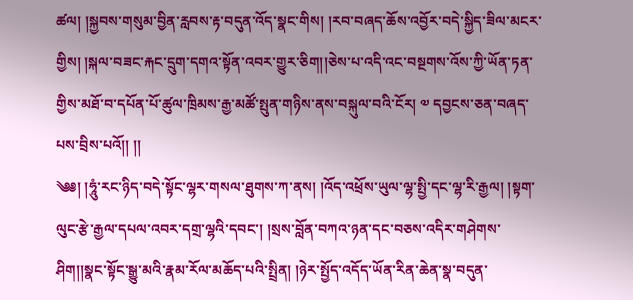ཚལ། །སྐྱབས་གསུམ་བྱིན་རླབས་རྟ་བདུན་འོད་སྣང་གིས། །རབ་བཞད་ཆོས་འབྱོར་བདེ་སྐྱིད་ཟིལ་མངར་གྱིས། །སྐལ་བཟང་རྐང་དྲུག་དགའ་སྟོན་འབར་གྱུར་ཅིག།།ཅེས་པ་འདི་འང་བསྔགས་འོས་ཀྱི་ཡོན་ཏན་གྱིས་མཐོ་བ་དཔོན་པོ་ཚུལ་ཁྲིམས་རྒྱ་མཚོ་སྤུན་གཉིས་ནས་བསྐུལ་བའི་ངོར། ༧ དབྱངས་ཅན་བཞད་པས་བྲིས་པའོ།། །།
༄༅། །ཧཱུཾ་རང་ཉིད་བདེ་སྟོང་ལྷར་གསལ་ཐུགས་ཀ་ནས། །འོད་འཕྲོས་ཡུལ་ལྷ་སྤྱི་དང་ལྷ་རི་རྒྱལ། །སྟག་ལུང་རྩེ་རྒྱལ་དཔལ་འབར་དགྲ་ལྷའི་དབང་། །སྲས་བློན་བཀའ་ཉན་དང་བཅས་འདིར་གཤེགས་ཤིག།།སྣང་སྟོང་སྒྱུ་མའི་རྣམ་རོལ་མཆོད་པའི་སྤྲིན། །ཉེར་སྤྱོད་འདོད་ཡོན་རིན་ཆེན་སྣ་བདུན་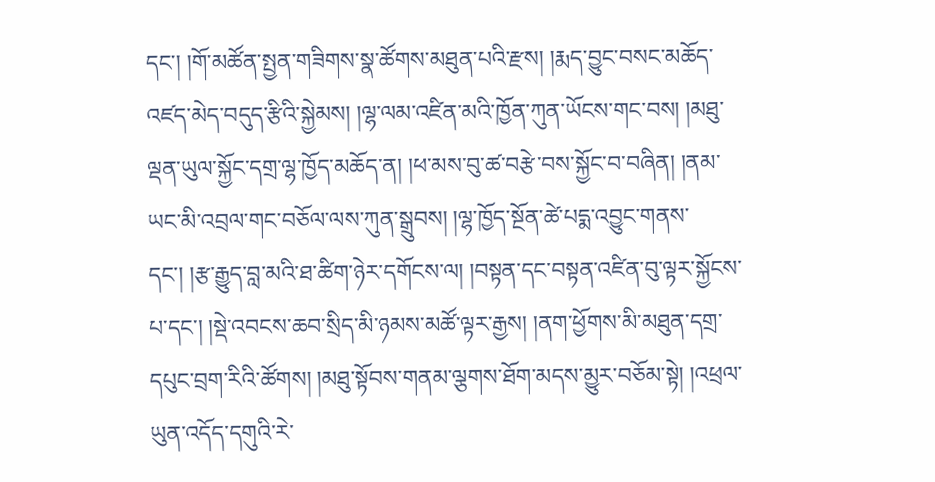དང་། །གོ་མཚོན་སྤྱན་གཟིགས་སྣ་ཚོགས་མཐུན་པའི་རྫས། །རྨད་བྱུང་བསང་མཆོད་འཛད་མེད་བདུད་རྩིའི་སྐྱེམས། །ལྷ་ལམ་འཛིན་མའི་ཁྱོན་ཀུན་ཡོངས་གང་བས། །མཐུ་ལྡན་ཡུལ་སྐྱོང་དགྲ་ལྷ་ཁྱོད་མཆོད་ན། །ཕ་མས་བུ་ཚ་བརྩེ་བས་སྐྱོང་བ་བཞིན། །ནམ་ཡང་མི་འབྲལ་གང་བཅོལ་ལས་ཀུན་སྒྲུབས། །ལྷ་ཁྱོད་སྔོན་ཚེ་པདྨ་འབྱུང་གནས་དང་། །རྩ་རྒྱུད་བླ་མའི་ཐ་ཚིག་ཉེར་དགོངས་ལ། །བསྟན་དང་བསྟན་འཛིན་བུ་ལྟར་སྐྱོངས་པ་དང་། །སྡེ་འབངས་ཆབ་སྲིད་མི་ཉམས་མཚོ་ལྟར་རྒྱས། །ནག་ཕྱོགས་མི་མཐུན་དགྲ་དཔུང་བྲག་རིའི་ཚོགས། །མཐུ་སྟོབས་གནམ་ལྕགས་ཐོག་མདས་མྱུར་བཅོམ་སྟེ། །འཕྲལ་ཡུན་འདོད་དགུའི་རེ་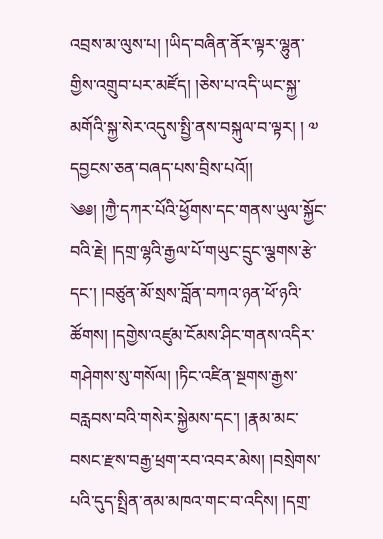འབྲས་མ་ལུས་པ། །ཡིད་བཞིན་ནོར་ལྟར་ལྷུན་གྱིས་འགྲུབ་པར་མཛོད། །ཅེས་པ་འདི་ཡང་སྐྱ་མགོའི་སྐྱ་སེར་འདུས་སྤྱི་ནས་བསྐུལ་བ་ལྟར། ། ༧ དབྱངས་ཅན་བཞད་པས་བྲིས་པའོ།།
༄༅། །ཀྱཻ་དཀར་པོའི་ཕྱོགས་དང་གནས་ཡུལ་སྐྱོང་བའི་རྗེ། །དགྲ་ལྷའི་རྒྱལ་པོ་གཡུང་དྲུང་ལྕགས་རྩེ་དང་། །བཙུན་མོ་སྲས་བློན་བཀའ་ཉན་ཕོ་ཉའི་ཚོགས། །དགྱེས་འཛུམ་ངོམས་ཤིང་གནས་འདིར་གཤེགས་སུ་གསོལ། །ཏིང་འཛིན་སྔགས་རྒྱས་བརླབས་བའི་གསེར་སྐྱེམས་དང་། །རྣམ་མང་བསང་རྫས་བརྒྱ་ཕྲག་རབ་འབར་མེས། །བསྲེགས་པའི་དུད་སྤྲིན་ནམ་མཁའ་གང་བ་འདིས། །དགྲ་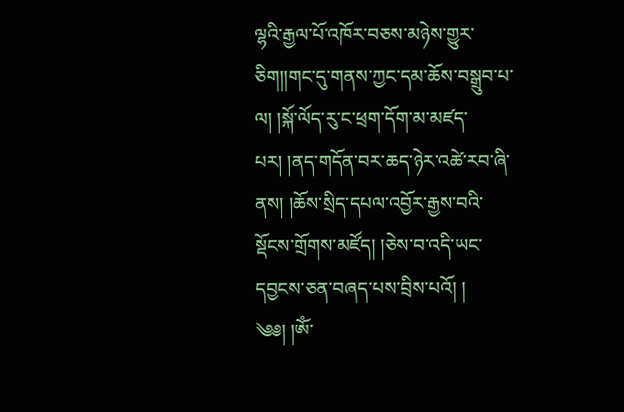ལྷའི་རྒྱལ་པོ་འཁོར་བཅས་མཉེས་གྱུར་ཅིག།།གང་དུ་གནས་ཀྱང་དམ་ཆོས་བསྒྲུབ་པ་ལ། །སྐོ་ལོད་རུ་ང་ཕྲག་དོག་མ་མཛད་པར། །ནད་གདོན་བར་ཆད་ཉེར་འཚེ་རབ་ཞི་ནས། །ཆོས་སྲིད་དཔལ་འབྱོར་རྒྱས་བའི་སྡོངས་གྲོགས་མཛོད། །ཅེས་བ་འདི་ཡང་དབྱངས་ཅན་བཞད་པས་བྲིས་པའོ། །
༄༅། །ཨོཾ་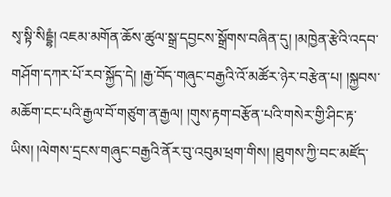སྭ་སྟི་སིདྡྷཾ། འཇམ་མགོན་ཆོས་ཚུལ་སྒྲ་དབྱངས་སྒྲོགས་བཞིན་དུ། །མཁྱེན་རྩེའི་འདབ་གཤོག་དཀར་པོ་རབ་སྐྱོད་དེ། །རྒྱ་བོད་གཞུང་བརྒྱའི་འོ་མཚོར་ཉེར་བརྩེན་པ། །སྐྱབས་མཆོག་ངང་པའི་རྒྱལ་བོ་གཙུག་ན་རྒྱལ། །གུས་རྟག་བརྩོན་པའི་གསེར་གྱི་ཤིང་རྟ་ཡིས། །ལེགས་དྲངས་གཞུང་བརྒྱའི་ནོར་བུ་འབུམ་ཕྲག་གིས། །ཐུགས་ཀྱི་བང་མཛོད་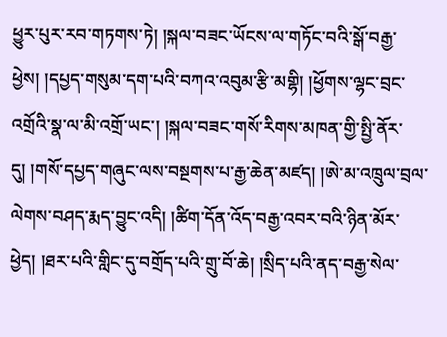ཕྱུར་པུར་རབ་གཏགས་ཏེ། །སྐལ་བཟང་ཡོངས་ལ་གཏོང་བའི་སྒོ་བརྒྱ་ཕྱེས། །དཔྱད་གསུམ་དག་པའི་བཀའ་འབུམ་རྩི་མགྷི། །ཕྱོགས་ལྷང་བྲང་འགྲོའི་སྣ་ལ་མི་འགྲོ་ཡང་། །སྐལ་བཟང་གསོ་རིགས་མཁན་གྱི་སྤྱི་ནོར་དུ། །གསོ་དཔྱད་གཞུང་ལས་བསྔགས་པ་རྒྱ་ཆེན་མཛད། །ཨེ་མ་འཁྲུལ་བྲལ་ལེགས་བཤད་རྨད་བྱུང་འདི། །ཚིག་དོན་འོད་བརྒྱ་འབར་བའི་ཉིན་མོར་ཕྱེད། །ཐར་པའི་གླིང་དུ་བགྲོད་པའི་གྲུ་བོ་ཆེ། །སྲིད་པའི་ནད་བརྒྱ་སེལ་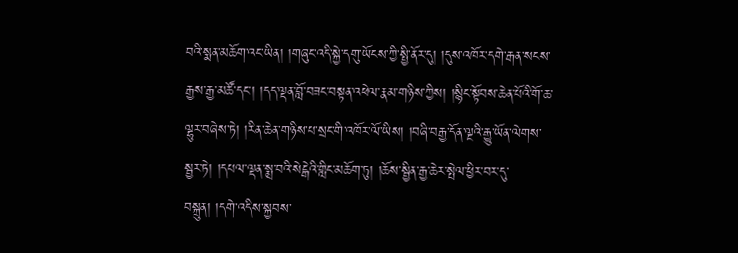བའི་སྨན་མཆོག་འང་ཡིན། །གཞུང་འདི་སྐྱེ་དགུ་ཡོངས་ཀྱི་སྤྱི་ནོར་དུ། །དུས་འཁོར་དགེ་རྒན་སངས་རྒྱས་རྒྱ་མཚོ་དང་། །དད་ལྡན་བློ་བཟང་བསྟན་འཕེལ་རྣམ་གཉིས་ཀྱིས། །སྙིང་སྟོབས་ཆེན་པོའི་གོ་ཆ་ལྷུར་བཞེས་ཏེ། །རིན་ཆེན་གཉིས་པ་སྲང་གི་འཁོར་ལོ་ཡིས། །བཞི་བརྒྱ་དོན་ལྔའི་རྒྱུ་ཡོན་ལེགས་སྦྱར་ཏེ། །དཔལ་ལྡན་སྨྲ་བའི་སེངྒེའི་གླིང་མཆོག་ཏུ། །ཆོས་སྦྱིན་རྒྱ་ཆེར་སྤེལ་ཕྱིར་བར་དུ་བསྐྲུན། །དགེ་འདིས་སྐྱབས་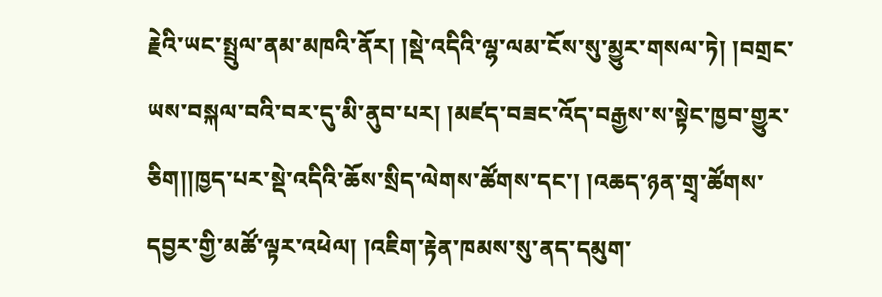རྗེའི་ཡང་སྤྲུལ་ནམ་མཁའི་ནོར། །སྡེ་འདིའི་ལྷ་ལམ་ངོས་སུ་མྱུར་གསལ་ཏེ། །བགྲང་ཡས་བསྐལ་བའི་བར་དུ་མི་ནུབ་པར། །མཛད་བཟང་འོད་བརྒྱས་ས་སྟེང་ཁྱབ་གྱུར་ཅིག།།ཁྱད་པར་སྡེ་འདིའི་ཆོས་སྲིད་ལེགས་ཚོགས་དང་། །འཆད་ཉན་གྲྭ་ཚོགས་དབྱར་གྱི་མཚོ་ལྟར་འཕེལ། །འཇིག་རྟེན་ཁམས་སུ་ནད་དམུག་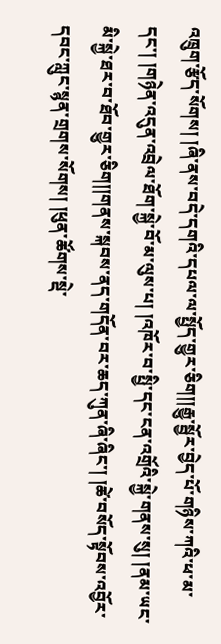འཁྲུག་རྩོད་སོགས། །ཞི་ནས་བདེ་དགའི་དཔལ་ལ་སྤྱོད་གྱུར་ཅིག།།རྒྱུ་སྦྱོར་བྱེད་པོ་གཉིས་ཀའི་ཕ་མ་དང་། །གཉེན་འདུན་འབྲེལ་ཐོག་སྐྱེ་བོ་མ་ལུས་པ། །འཁོར་བ་སྤྱི་དང་ངན་འགྲོའི་སྐྱེ་གནས་སུ། །ནམ་ཡང་མི་སྐྱེ་ཐར་བ་ཐོབ་གྱུར་ཅིག།།གནས་སྐབས་ནད་གདོན་བར་ཆད་ཀུན་ཞི་ཞིང་། །ཚེ་བསོད་སྟོབས་འབྱོར་དབང་ཀླུང་སྙན་གྲགས་སོགས། །ཕུན་ཚོགས་སྡེ་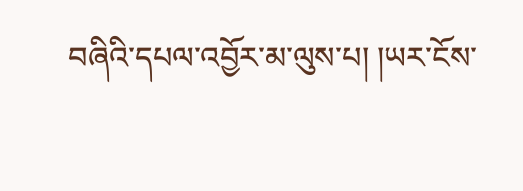བཞིའི་དཔལ་འབྱོར་མ་ལུས་པ། །ཡར་ངོས་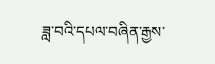ཟླ་བའི་དཔལ་བཞིན་རྒྱས་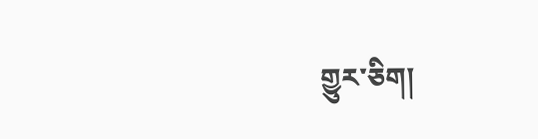གྱུར་ཅིག།